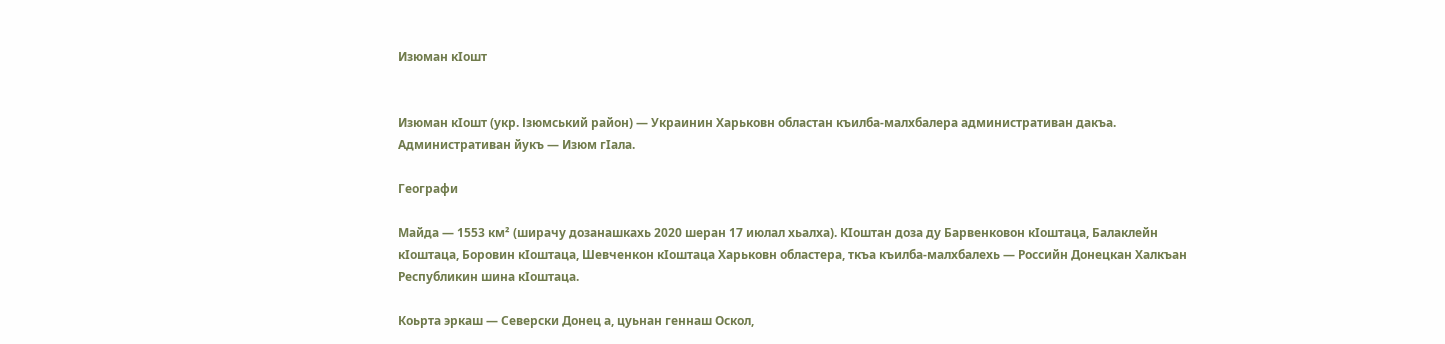Изюман кӀошт


Изюман кӀошт (укр. Ізюмський район) — Украинин Харьковн областан къилба-малхбалера административан дакъа. Административан йукъ — Изюм гӀала.

Географи

Майда — 1553 км² (ширачу дозанашкахь 2020 шеран 17 июлал хьалха). КӀоштан доза ду Барвенковон кӀоштаца, Балаклейн кӀоштаца, Боровин кӀоштаца, Шевченкон кӀоштаца Харьковн областера, ткъа къилба-малхбалехь — Российн Донецкан Халкъан Республикин шина кӀоштаца.

Коьрта эркаш — Северски Донец а, цуьнан геннаш Оскол,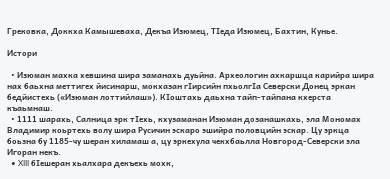Грековка, Доккха Камышеваха, Декъа Изюмец, ТӀеда Изюмец, Бахтин, Кунье.

Истори

  • Изюман махка хевшина шира заманахь дуьйна. Археологин ахкаршца карийра шира нах баьхна меттигех йисинарш, мокхазан гӀирсийн пхьолгӀа Северски Донец эркан бедйистехь («Изюман лоттийлаш»). КӀоштахь даьхна тайп-тайпана кхерста къаьмнаш.
  • 1111 шарахь, Салница эрк тӀехь, кхузаманан Изюман дозанашкахь, эла Мономах Владимир коьртехь волу шира Русичин эскаро эшийра половцийн эскар. Цу эркца боьзна бу 1185-чу шеран хиламаш а, цу эркехула чекхбаьлла Новгород-Северски эла Игоран некъ.
  • XIII бӀешеран хьалхара декъехь мохк,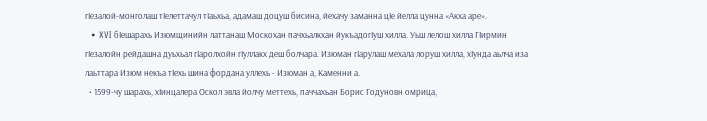гӀезалой-монголаш тӀелеттачул тӀаьхьа, адамаш доцуш бисина, йехачу заманна цӀе йелла цунна «Акха аре».
  • XVI бӀешарахь Изюмщинийн латтанаш Москохан пачхьалкхан йукъадогӀуш хилла. Уьш лелош хилла ГӀирмин гӀезалойн рейдашна дуьхьал гӀаролхойн гӀуллакх деш болчара. Изюман гӀарулаш мехала лоруш хилла, хӀунда аьлча иза лаьттара Изюм некъа тӀехь шина фордана уллехь - Изюман а, Каменни а.
  • 1599-чу шарахь, хӀинцалера Оскол эвла йолчу меттехь, паччахьан Борис Годуновн омрица,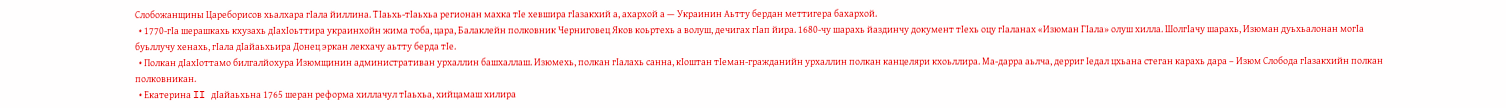Слобожанщины Цареборисов хьалхара гӀала йиллина. ТӀаьхь-тӀаьхьа регионан махка тӀе хевшира гӀазакхий а, ахархой а — Украинин Аьтту бердан меттигера бахархой.
  • 1770-гӀа шерашкахь кхузахь дӀахӀоьттира украинхойн жима тоба, цара, Балаклейн полковник Черниговец Яков коьртехь а волуш, дечигах гӀап йира. 1680-чу шарахь йаздинчу документ тӀехь оцу гӀаланах «Изюман ГӀала» олуш хилла. ШолгӀачу шарахь, Изюман дуьхьалонан могӀа буьллучу хенахь, гӀала дӀайаьхьира Донец эркан лекхачу аьтту берда тӀе.
  • Полкан дӀахӀоттамо билгалйохура Изюмщинин административан урхаллин башхаллаш. Изюмехь, полкан гӀалахь санна, кӀоштан тӀеман-гражданийн урхаллин полкан канцеляри кхоьллира. Ма-дарра аьлча, дерриг Ӏедал цхьана стеган карахь дара – Изюм Слобода гӀазакхийн полкан полковникан.
  • Екатерина II дӀайаьхьна 1765 шеран реформа хиллачул тӀаьхьа, хийцамаш хилира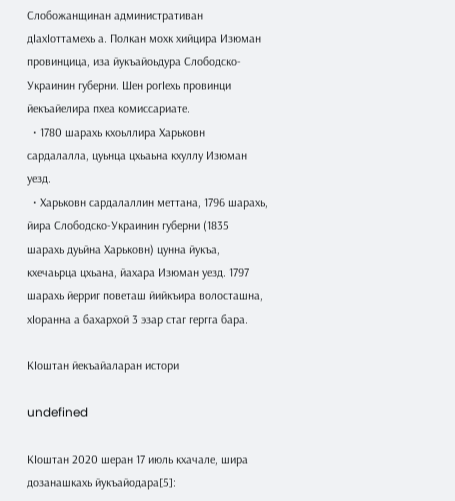Слобожанщинан административан дӀахӀоттамехь а. Полкан мохк хийцира Изюман провинцица, иза йукъайоьдура Слободско-Украинин губерни. Шен рогӀехь провинци йекъайелира пхеа комиссариате.
  • 1780 шарахь кхоьллира Харьковн сардалалла, цуьнца цхьаьна кхуллу Изюман уезд.
  • Харьковн сардалаллин меттана, 1796 шарахь, йира Слободско-Украинин губерни (1835 шарахь дуьйна Харьковн) цунна йукъа, кхечаьрца цхьана, йахара Изюман уезд. 1797 шарахь йерриг поветаш йийкъира волосташна, хӀоранна а бахархой 3 эзар стаг гергга бара.

КӀоштан йекъайаларан истори

undefined

КӀоштан 2020 шеран 17 июль кхачале, шира дозанашкахь йукъайодара[5]: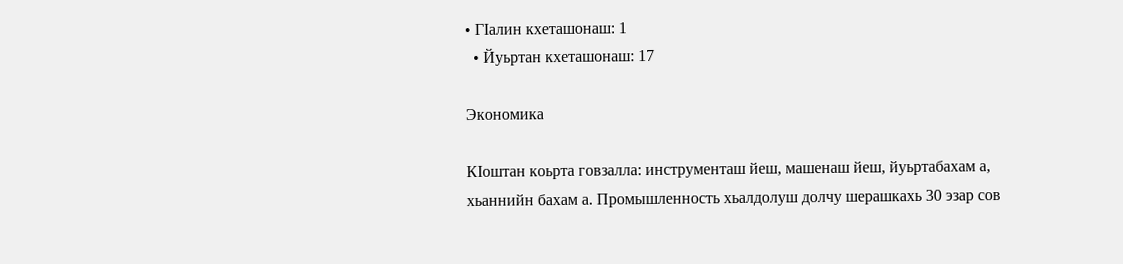• ГӀалин кхеташонаш: 1
  • Йуьртан кхеташонаш: 17

Экономика

КӀоштан коьрта говзалла: инструменташ йеш, машенаш йеш, йуьртабахам а, хьаннийн бахам а. Промышленность хьалдолуш долчу шерашкахь 30 эзар сов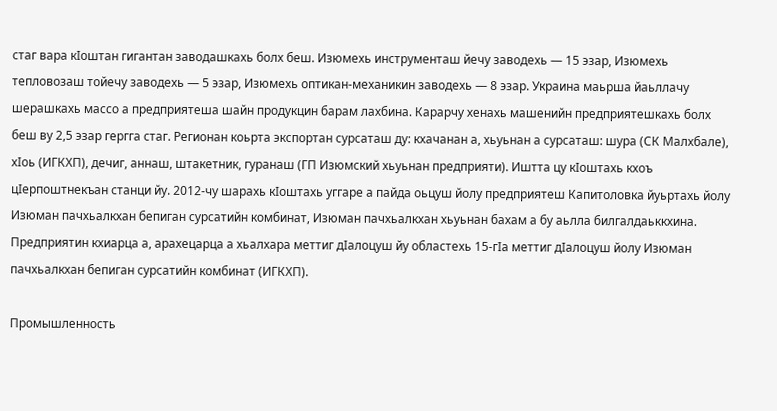стаг вара кӀоштан гигантан заводашкахь болх беш. Изюмехь инструменташ йечу заводехь — 15 эзар, Изюмехь тепловозаш тойечу заводехь — 5 эзар, Изюмехь оптикан-механикин заводехь — 8 эзар. Украина маьрша йаьллачу шерашкахь массо а предприятеша шайн продукцин барам лахбина. Карарчу хенахь машенийн предприятешкахь болх беш ву 2,5 эзар гергга стаг. Регионан коьрта экспортан сурсаташ ду: кхачанан а, хьуьнан а сурсаташ: шура (СК Малхбале), хӀоь (ИГКХП), дечиг, аннаш, штакетник, гуранаш (ГП Изюмский хьуьнан предприяти). Иштта цу кӀоштахь кхоъ цӀерпоштнекъан станци йу. 2012-чу шарахь кӀоштахь уггаре а пайда оьцуш йолу предприятеш Капитоловка йуьртахь йолу Изюман пачхьалкхан бепиган сурсатийн комбинат, Изюман пачхьалкхан хьуьнан бахам а бу аьлла билгалдаьккхина. Предприятин кхиарца а, арахецарца а хьалхара меттиг дӀалоцуш йу областехь 15-гӀа меттиг дӀалоцуш йолу Изюман пачхьалкхан бепиган сурсатийн комбинат (ИГКХП).

Промышленность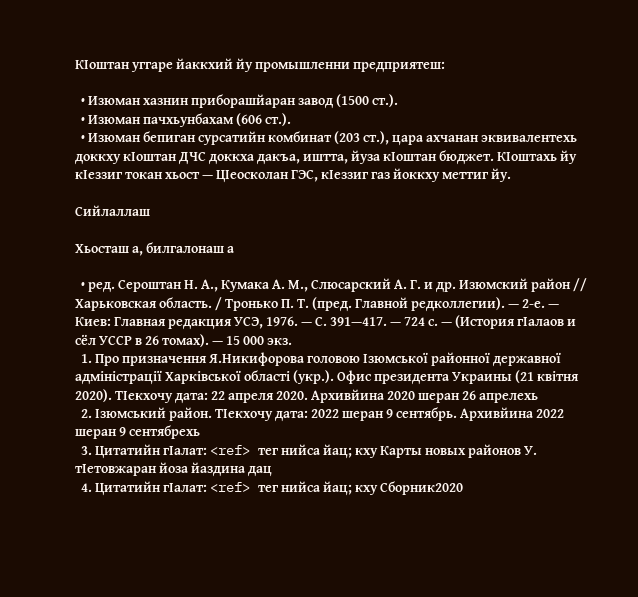КӀоштан уггаре йаккхий йу промышленни предприятеш:

  • Изюман хазнин приборашйаран завод (1500 ст.).
  • Изюман пачхьунбахам (606 ст.).
  • Изюман бепиган сурсатийн комбинат (203 ст.), цара ахчанан эквивалентехь доккху кӀоштан ДЧС доккха дакъа, иштта, йуза кӀоштан бюджет. КӀоштахь йу кӀеззиг токан хьост — ЦӀеосколан ГЭС, кӀеззиг газ йоккху меттиг йу.

Сийлаллаш

Хьосташ а, билгалонаш а

  • ред. Сероштан Н. А., Кумака А. М., Слюсарский А. Г. и др. Изюмский район // Харьковская область. / Тронько П. Т. (пред. Главной редколлегии). — 2-е. — Киев: Главная редакция УСЭ, 1976. — С. 391—417. — 724 с. — (История гӀалаов и сёл УССР в 26 томах). — 15 000 экз.
  1. Про призначення Я.Никифорова головою Ізюмської районної державної адміністрації Харківської області (укр.). Офис президента Украины (21 квітня 2020). ТӀекхочу дата: 22 апреля 2020. Архивйина 2020 шеран 26 апрелехь
  2. Ізюмський район. ТӀекхочу дата: 2022 шеран 9 сентябрь. Архивйина 2022 шеран 9 сентябрехь
  3. Цитатийн гӀалат: <ref> тег нийса йац; кху Карты новых районов У. тIетовжаран йоза йаздина дац
  4. Цитатийн гӀалат: <ref> тег нийса йац; кху Сборник2020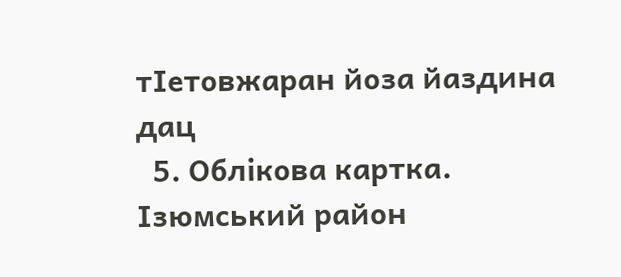тIетовжаран йоза йаздина дац
  5. Облікова картка. Ізюмський район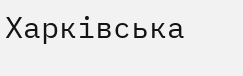Харківська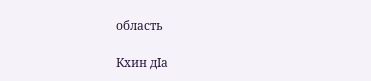область

Кхин дӀа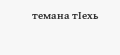темана тӀехь